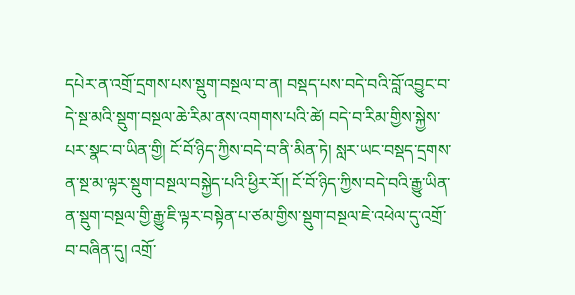དཔེར་ན་འགྲོ་དྲགས་པས་སྡུག་བསྔལ་བ་ན། བསྡད་པས་བདེ་བའི་བློ་འབྱུང་བ་དེ་སྔ་མའི་སྡུག་བསྔལ་ཆེ་རིམ་ནས་འགགས་པའི་ཚེ། བདེ་བ་རིམ་གྱིས་སྐྱེས་པར་སྣང་བ་ཡིན་གྱི། ངོ་བོ་ཉིད་ཀྱིས་བདེ་བ་ནི་མིན་ཏེ། སླར་ཡང་བསྡད་དྲགས་ན་སྔ་མ་ལྟར་སྡུག་བསྔལ་བསྐྱེད་པའི་ཕྱིར་རོ།། ངོ་བོ་ཉིད་ཀྱིས་བདེ་བའི་རྒྱུ་ཡིན་ན་སྡུག་བསྔལ་གྱི་རྒྱུ་ཇི་ལྟར་བསྟེན་པ་ཙམ་གྱིས་སྡུག་བསྔལ་ཇེ་འཕེལ་དུ་འགྲོ་བ་བཞིན་དུ། འགྲོ་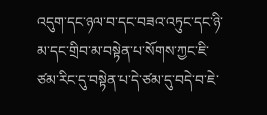འདུག་དང་ཉལ་བ་དང་བཟའ་འཏུང་དང་ཉི་མ་དང་གྲིབ་མ་བསྟེན་པ་སོགས་ཀྱང་ཇི་ཙམ་རིང་དུ་བསྟེན་པ་དེ་ཙམ་དུ་བདེ་བ་ཇེ་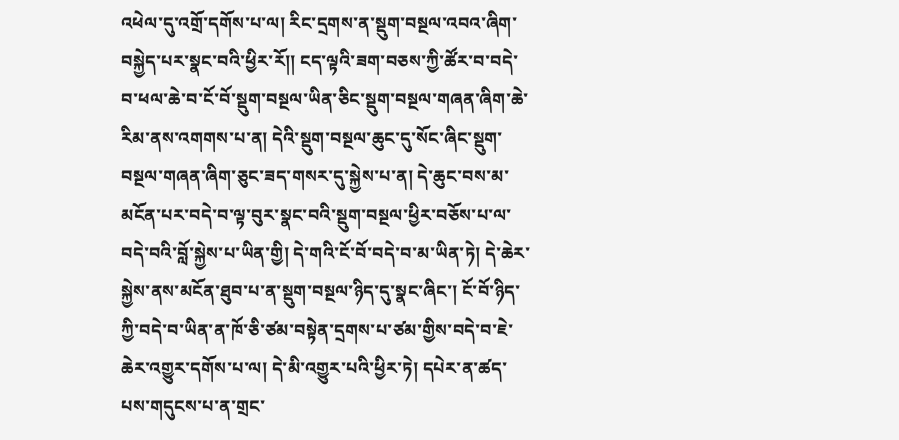འཕེལ་དུ་འགྲོ་དགོས་པ་ལ། རིང་དྲགས་ན་སྡུག་བསྔལ་འབའ་ཞིག་བསྐྱེད་པར་སྣང་བའི་ཕྱིར་རོ།། ངད་ལྟའི་ཟག་བཅས་ཀྱི་ཚོར་བ་བདེ་བ་ཕལ་ཆེ་བ་ངོ་བོ་སྡུག་བསྔལ་ཡིན་ཅིང་སྡུག་བསྔལ་གཞན་ཞིག་ཆེ་རིམ་ནས་འགགས་པ་ན། དེའི་སྡུག་བསྔལ་ཆུང་དུ་སོང་ཞིང་སྡུག་བསྔལ་གཞན་ཞིག་ཅུང་ཟད་གསར་དུ་སྐྱེས་པ་ན། དེ་ཆུང་བས་མ་མངོན་པར་བདེ་བ་ལྟ་བུར་སྣང་བའི་སྡུག་བསྔལ་ཕྱིར་བཅོས་པ་ལ་བདེ་བའི་བློ་སྐྱེས་པ་ཡིན་གྱི། དེ་གའི་ངོ་བོ་བདེ་བ་མ་ཡིན་ཏེ། དེ་ཆེར་སྐྱེས་ནས་མངོན་ཐུབ་པ་ན་སྡུག་བསྔལ་ཉིད་དུ་སྣང་ཞིང་། ངོ་བོ་ཉིད་ཀྱི་བདེ་བ་ཡིན་ན་ཁོ་ཅི་ཙམ་བསྟེན་དྲགས་པ་ཙམ་གྱིས་བདེ་བ་ཇེ་ཆེར་འགྱུར་དགོས་པ་ལ། དེ་མི་འགྱུར་པའི་ཕྱིར་ཏེ། དཔེར་ན་ཚད་པས་གདུངས་པ་ན་གྲང་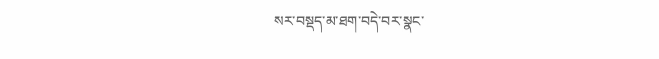སར་བསྡད་མ་ཐག་བདེ་བར་སྣང་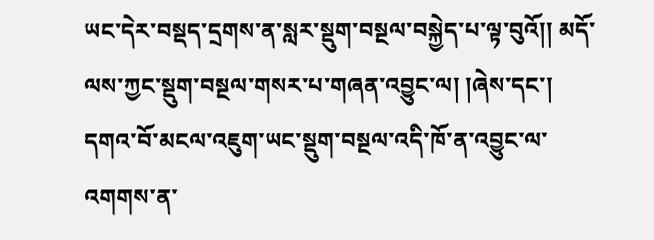ཡང་དེར་བསྡད་དྲགས་ན་སླར་སྡུག་བསྔལ་བསྐྱེད་པ་ལྟ་བུའོ།། མདོ་ལས་ཀྱང་སྡུག་བསྔལ་གསར་པ་གཞན་འབྱུང་ལ། །ཞེས་དང་། དགའ་བོ་མངལ་འཇུག་ཡང་སྡུག་བསྔལ་འདི་ཁོ་ན་འབྱུང་ལ་འགགས་ན་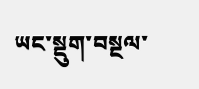ཡང་སྡུག་བསྔལ་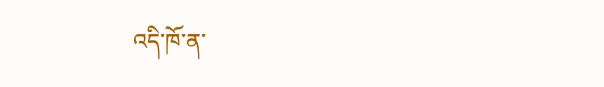འདི་ཁོ་ན་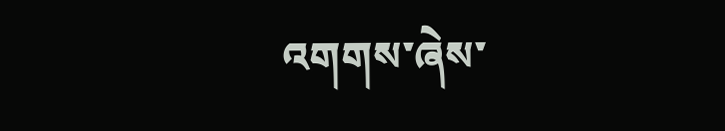འགགས་ཞེས་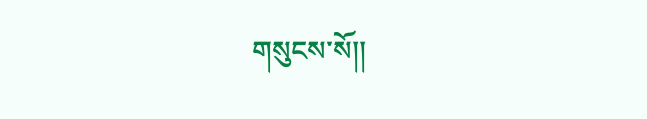གསུངས་སོ།།